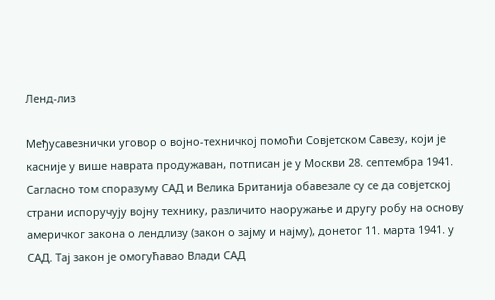Ленд-лиз

Међусавезнички уговор о војно-техничкој помоћи Совјетском Савезу, који је касније у више наврата продужаван, потписан је у Москви 28. септембра 1941. Сагласно том споразуму САД и Велика Британија обавезале су се да совјетској страни испоручују војну технику, различито наоружање и другу робу на основу америчког закона о лендлизу (закон о зајму и најму), донетог 11. марта 1941. у САД. Тај закон је омогућавао Влади САД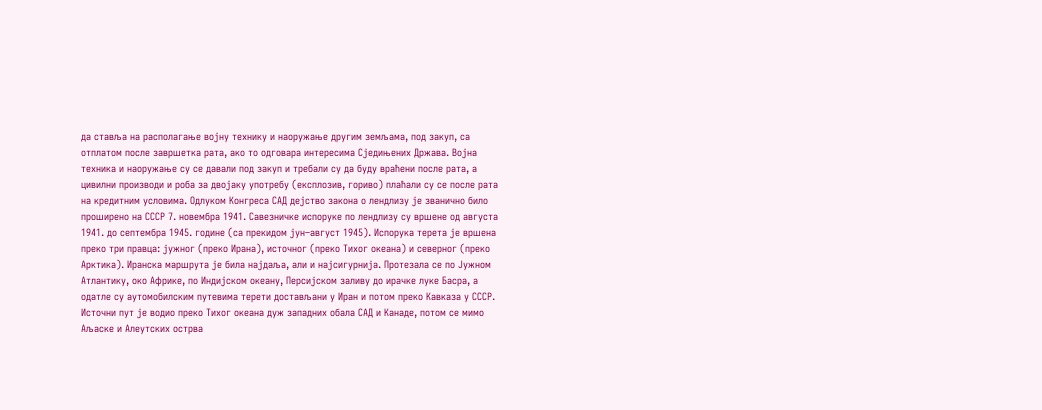да ставља на располагање војну технику и наоружање другим земљама, под закуп, са отплатом после завршетка рата, ако то одговара интересима Сједињених Држава. Војна техника и наоружање су се давали под закуп и требали су да буду враћени после рата, а цивилни производи и роба за двојаку употребу (експлозив, гориво) плаћали су се после рата на кредитним условима. Одлуком Конгреса САД дејство закона о лендлизу је званично било проширено на СССР 7. новембра 1941. Савезничке испоруке по лендлизу су вршене од августа 1941. до септембра 1945. године (са прекидом јун–август 1945). Испорука терета је вршена преко три правца: јужног (преко Ирана), источног (преко Тихог океана) и северног (преко Арктика). Иранска маршрута је била најдаља, али и најсигурнија. Протезала се по Јужном Атлантику, око Африке, по Индијском океану, Персијском заливу до ирачке луке Басра, а одатле су аутомобилским путевима терети достављани у Иран и потом преко Кавказа у СССР. Источни пут је водио преко Тихог океана дуж западних обала САД и Канаде, потом се мимо Аљаске и Алеутских острва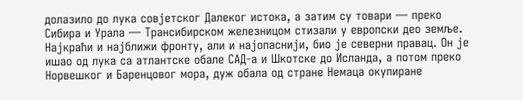долазило до лука совјетског Далеког истока, а затим су товари — преко Сибира и Урала — Трансибирском железницом стизали у европски део земље. Најкраћи и најближи фронту, али и најопаснији, био је северни правац. Он је ишао од лука са атлантске обале САД-а и Шкотске до Исланда, а потом преко Норвешког и Баренцовог мора, дуж обала од стране Немаца окупиране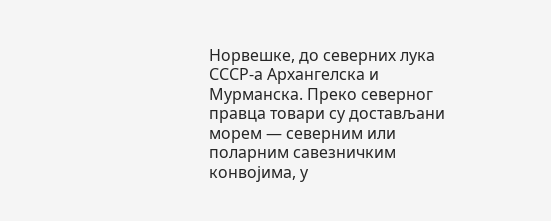Норвешке, до северних лука СССР-а Архангелска и Мурманска. Преко северног правца товари су достављани морем — северним или поларним савезничким конвојима, у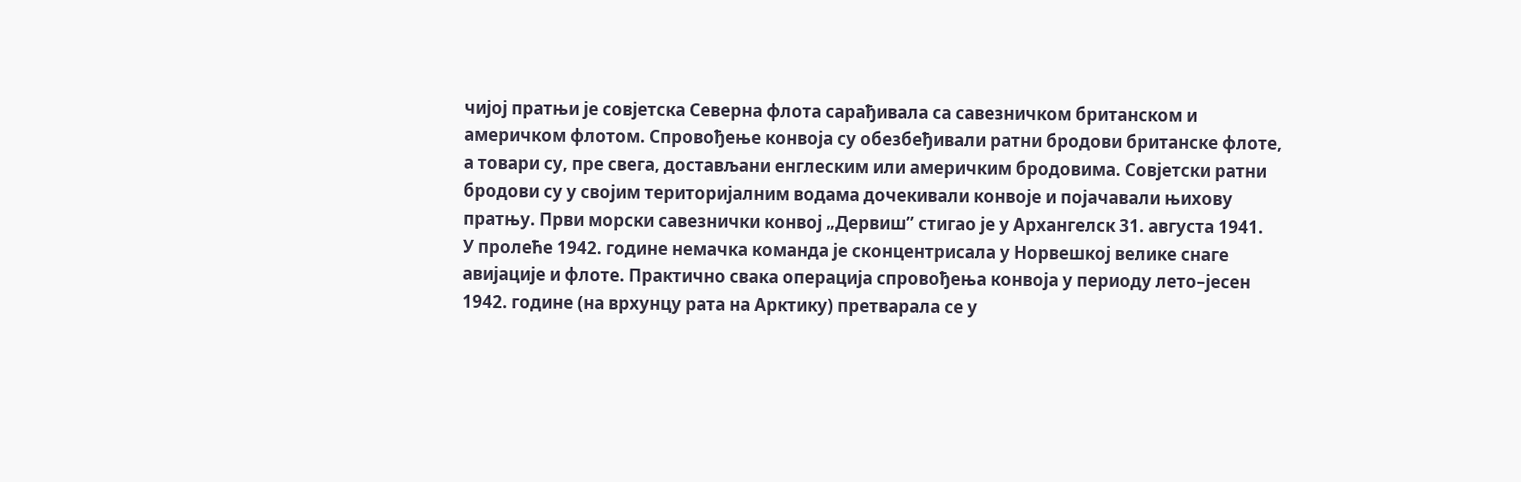чијој пратњи је совјетска Северна флота сарађивала са савезничком британском и америчком флотом. Спровођење конвоја су обезбеђивали ратни бродови британске флоте, а товари су, пре свега, достављани енглеским или америчким бродовима. Совјетски ратни бродови су у својим територијалним водама дочекивали конвоје и појачавали њихову пратњу. Први морски савезнички конвој „Дервиш” стигао је у Архангелск 31. августа 1941.
У пролеће 1942. године немачка команда је сконцентрисала у Норвешкој велике снаге авијације и флоте. Практично свака операција спровођења конвоја у периоду лето–јесен 1942. године (на врхунцу рата на Арктику) претварала се у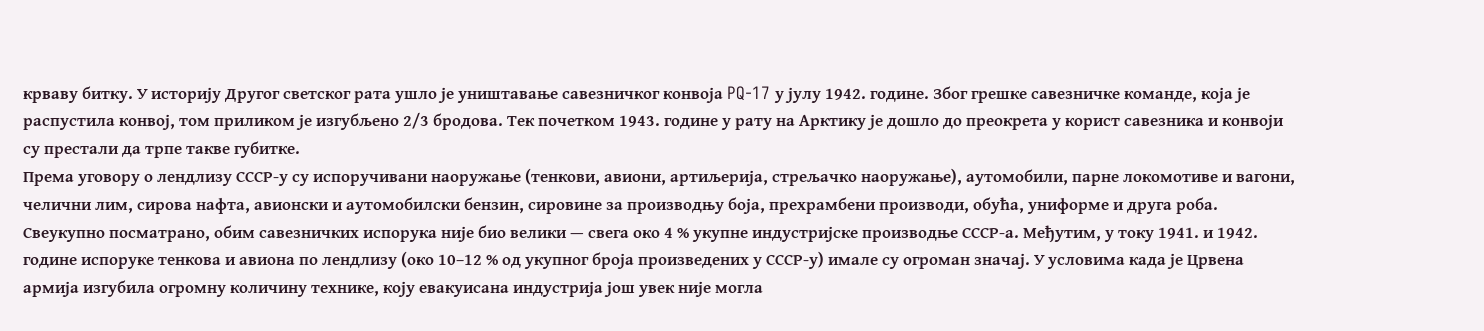крваву битку. У историју Другог светског рата ушло је уништавање савезничког конвоја PQ-17 у јулу 1942. године. Због грешке савезничке команде, која је распустила конвој, том приликом је изгубљено 2/3 бродова. Тек почетком 1943. године у рату на Арктику је дошло до преокрета у корист савезника и конвоји су престали да трпе такве губитке.
Према уговору о лендлизу СССР-у су испоручивани наоружање (тенкови, авиони, артиљерија, стрељачко наоружање), аутомобили, парне локомотиве и вагони, челични лим, сирова нафта, авионски и аутомобилски бензин, сировине за производњу боја, прехрамбени производи, обућа, униформе и друга роба. Свеукупно посматрано, обим савезничких испорука није био велики — свега око 4 % укупне индустријске производње СССР-а. Међутим, у току 1941. и 1942. године испоруке тенкова и авиона по лендлизу (око 10–12 % од укупног броја произведених у СССР-у) имале су огроман значај. У условима када је Црвена армија изгубила огромну количину технике, коју евакуисана индустрија још увек није могла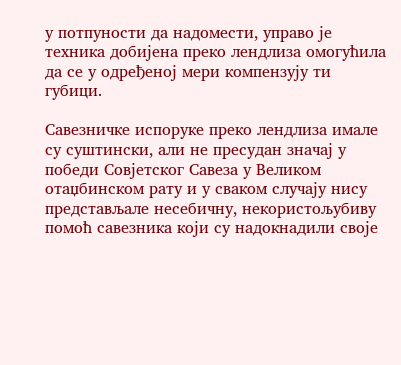у потпуности да надомести, управо је техника добијена преко лендлиза омогућила да се у одређеној мери компензују ти губици.

Савезничке испоруке преко лендлиза имале су суштински, али не пресудан значај у победи Совјетског Савеза у Великом отаџбинском рату и у сваком случају нису представљале несебичну, некористољубиву помоћ савезника који су надокнадили своје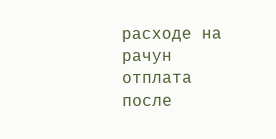расходе на рачун отплата после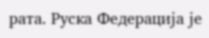рата. Руска Федерација је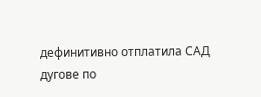дефинитивно отплатила САД дугове по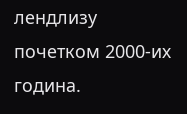лендлизу почетком 2000-их година.